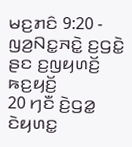ꤗꤢ꤬ꤊꤢꤨ 9:20 - ꤜꤤ꤬ꤡꤢ꤭ꤏꤢꤧ꤭ ꤢ꤬ꤞꤢꤧ꤭ ꤔꤢ ꤢ꤬ꤜꤟꤛꤢꤩ꤬ ꤒꤢ꤬ꤟꤢꤩ꤬
20 ꤚꤢꤪ ꤢꤧ꤬ꤞꤤ꤭ ꤢꤧꤟꤛꤢ꤭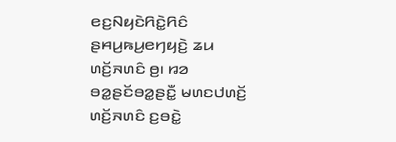ꤕꤢ꤬ꤡꤟꤢꤧꤖꤢꤧ꤭ꤖꤢꤨ ꤔꤌꤣ꤬ꤒꤣ꤬ꤕꤚꤟꤢꤧ꤬ ꤘꤣ ꤛꤢꤩ꤬ꤏꤛꤢꤨ ꤥ꤬꤯ ꤙꤤ ꤋꤤ꤭ꤔꤢꤩꤋꤤ꤭ꤔꤢꤪ꤭ ꤗꤛꤢꤓꤛꤢꤩ꤬ ꤛꤢꤩ꤬ꤏꤛꤢꤨ ꤢ꤬ꤋꤢꤧ꤭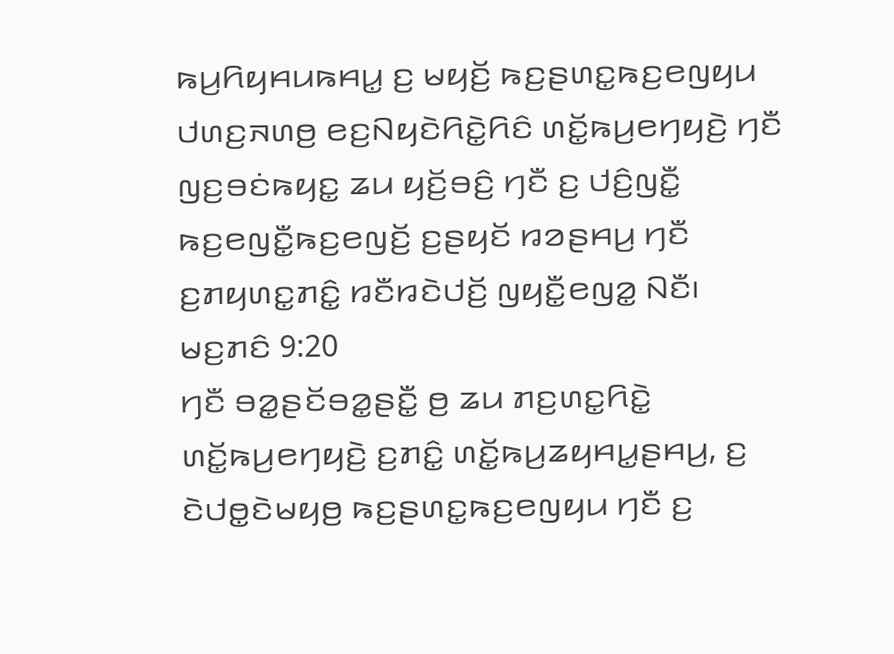ꤒꤣ꤬ꤖꤟꤌꤣꤒꤌꤣ꤭ ꤢ꤬ ꤗꤟꤢꤩ꤬ ꤒꤢ꤬ꤔꤛꤢ꤭ꤒꤢ꤬ꤕꤜꤟꤣ ꤓꤛꤢ꤬ꤏꤛꤥ꤬ ꤕꤢ꤬ꤡꤟꤢꤧꤖꤢꤧ꤭ꤖꤢꤨ ꤛꤢꤩ꤭ꤒꤣ꤬ꤕꤚꤟꤢꤧ꤬ ꤚꤢꤪ ꤜꤢ꤬ꤋꤢꤦꤒꤟꤢ꤭ ꤘꤣ ꤟꤢꤩ꤬ꤋꤢꤨ꤬ ꤚꤢꤪ ꤢ꤬ ꤓꤢꤨ꤬ꤜꤢꤪ꤭ ꤒꤢ꤬ꤕꤜꤢꤪ꤭ꤒꤢ꤬ꤕꤜꤢꤩ꤬ ꤢ꤬ꤔꤟꤢꤩ ꤙꤤꤔꤌꤣ꤬ ꤚꤢꤪ ꤢ꤬ꤊꤟꤛꤢ꤭ꤊꤢꤨ꤭ ꤙꤢꤪꤙꤢꤧꤓꤢꤩ꤬ ꤜꤟꤢꤪ꤭ꤕꤜꤤ꤭ ꤡꤢꤪ꤯
ꤗꤢ꤬ꤊꤢꤨ 9:20
ꤚꤢꤪ ꤋꤤ꤭ꤔꤢꤩꤋꤤ꤭ꤔꤢꤪ꤭ ꤥ꤬ ꤘꤣ ꤊꤢ꤬ꤛꤢ꤭ꤖꤢꤧ꤭ ꤛꤢꤩ꤭ꤒꤣ꤬ꤕꤚꤟꤢꤧ꤬ ꤢ꤬ꤊꤢꤨ꤭ ꤛꤢꤩ꤭ꤒꤣ꤬ꤘꤟꤌꤣ꤭ꤔꤌꤣ꤬, ꤢ꤬ ꤢꤧꤓꤥ꤭ꤢꤧꤗꤟꤥ꤬ ꤒꤢ꤬ꤔꤛꤢ꤭ꤒꤢ꤬ꤕꤜꤟꤣ ꤚꤢꤪ ꤢ꤬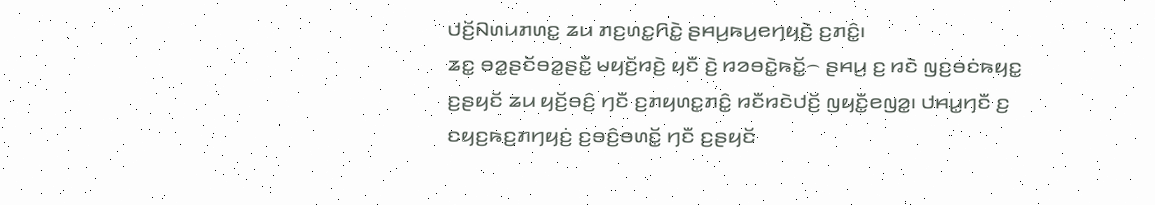ꤓꤢꤩ꤬ꤡꤛꤣꤊꤛꤢ꤭ ꤘꤣ ꤊꤢ꤬ꤛꤢ꤭ꤖꤢꤧ꤭ ꤔꤌꤣ꤬ꤒꤣ꤬ꤕꤚꤟꤢꤧ꤬ ꤢ꤬ꤊꤢꤨ꤭꤯
ꤘꤢ꤭ ꤋꤤ꤭ꤔꤢꤩꤋꤤ꤭ꤔꤢꤪ꤭ ꤗꤟꤢꤩ꤬ꤙꤢꤧ꤬ ꤟꤢꤪ ꤢꤧ꤬ ꤙꤤꤋꤢꤧ꤭ꤒꤢꤩ꤭꤮ ꤔꤌꤣ꤬ ꤢ꤬ ꤙꤢꤧ ꤜꤢ꤬ꤋꤢꤦꤒꤟꤢ꤭ ꤢ꤬ꤔꤟꤢꤩ ꤘꤣ ꤟꤢꤩ꤬ꤋꤢꤨ꤬ ꤚꤢꤪ ꤢ꤬ꤊꤟꤛꤢ꤭ꤊꤢꤨ꤭ ꤙꤢꤪꤙꤢꤧꤓꤢꤩ꤬ ꤜꤟꤢꤪ꤭ꤕꤜꤤ꤭꤯ ꤓꤌꤣ꤭ꤚꤢꤪ ꤢ꤬ ꤢꤟꤢ꤬ꤒꤢ꤬ꤊꤚꤟꤢꤦ꤬ ꤢ꤬ꤋꤢꤨ꤬ꤋꤛꤢꤩ꤭ ꤚꤢꤪ ꤢ꤬ꤔꤟꤢꤩ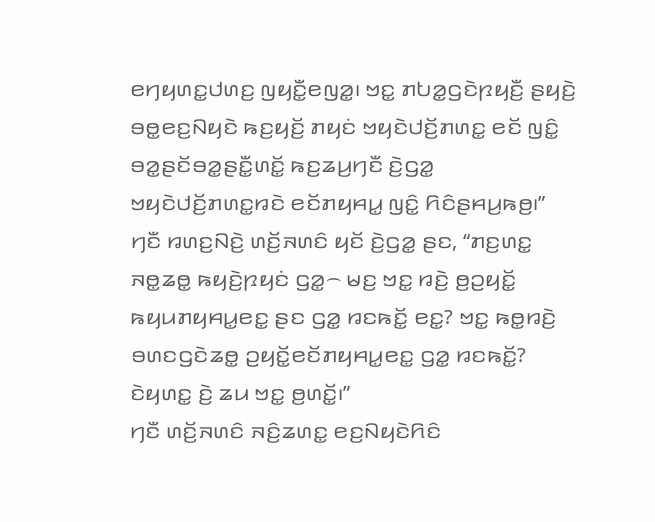ꤕꤚꤟꤛꤢ꤭ꤓꤛꤢ꤬ ꤜꤟꤢꤪ꤭ꤕꤜꤤ꤭꤯ ꤠꤢ꤭ ꤊꤝꤤ꤭ꤞꤢꤧꤐꤟꤢꤪ꤬ ꤔꤟꤢꤧ꤬ ꤋꤥ꤭ꤕꤢ꤬ꤡꤟꤢꤧ ꤒꤢ꤬ꤟꤢꤩ꤬ ꤊꤟꤢꤦ ꤠꤟꤢꤧꤓꤢꤩ꤬ꤊꤛꤢ꤭ ꤕꤢꤩ ꤜꤢꤨ꤭ ꤋꤤ꤭ꤔꤢꤩꤋꤤ꤭ꤔꤢꤪ꤭ꤛꤢꤩ꤭ ꤒꤢ꤬ꤘꤣ꤬ꤚꤢꤪ ꤢꤧ꤬ꤞꤤ꤭ ꤠꤟꤢꤧꤓꤢꤩ꤬ꤊꤛꤢ꤭ꤙꤢꤧ ꤕꤢꤩꤊꤟꤌꤣ꤭ ꤜꤢꤨ꤭ ꤖꤢꤨꤔꤌꤣ꤬ꤒꤥ꤬꤯”
ꤚꤢꤪ ꤙꤛꤢ꤬ꤡꤢꤧ꤬ ꤛꤢꤩ꤬ꤏꤛꤢꤨ ꤟꤢꤩ ꤢꤧ꤬ꤞꤤ꤭ ꤔꤢ, “ꤊꤢ꤬ꤛꤢ꤭ ꤏꤥ꤭ꤘꤥ꤭ ꤒꤟꤢꤧ꤬ꤐꤟꤢꤦ ꤞꤤ꤭꤮ ꤗꤢ꤬ ꤠꤢ꤭ ꤙꤢꤧ꤬ ꤥ꤬ꤑꤟꤢꤩ꤭ ꤒꤟꤣꤊꤟꤌꤣ꤭ꤕꤢ꤭ ꤔꤢ ꤞꤤ꤭ ꤙꤢꤒꤢꤩ꤭ ꤕꤢ꤭? ꤠꤢ꤭ ꤒꤥ꤭ꤙꤢꤧ꤬ ꤋꤛꤢꤞꤢꤧꤘꤥ꤭ ꤑꤟꤢꤩ꤭ꤕꤢꤩꤊꤟꤌꤣ꤭ꤕꤢ꤭ ꤞꤤ꤭ ꤙꤢꤒꤢꤩ꤭? ꤢꤧꤟꤛꤢ꤭ ꤢꤧ꤬ ꤘꤣ ꤠꤢ꤭ ꤥ꤬ꤛꤢꤩ꤭꤯”
ꤚꤢꤪ ꤛꤢꤩ꤬ꤏꤛꤢꤨ ꤏꤢꤨ꤬ꤘꤛꤢ꤭ ꤕꤢ꤬ꤡꤟꤢꤧꤖꤢꤨ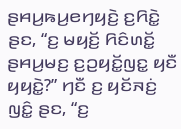ꤔꤌꤣ꤬ꤒꤣ꤬ꤕꤚꤟꤢꤧ꤬ ꤢ꤬ꤖꤢꤧ꤭ ꤔꤢ, “ꤢ꤬ ꤗꤟꤢꤩ꤬ ꤖꤢꤨꤛꤢꤩ꤭ ꤔꤌꤣ꤬ꤗꤢ꤬ ꤢ꤬ꤑꤟꤢꤩ꤭ꤜꤢ꤭ ꤟꤢꤪ ꤟꤟꤢꤧ꤭?” ꤚꤢꤪ ꤢ꤬ ꤟꤢꤩꤏꤢꤦ꤬ ꤜꤢꤨ꤭ ꤔꤢ, “ꤢ꤬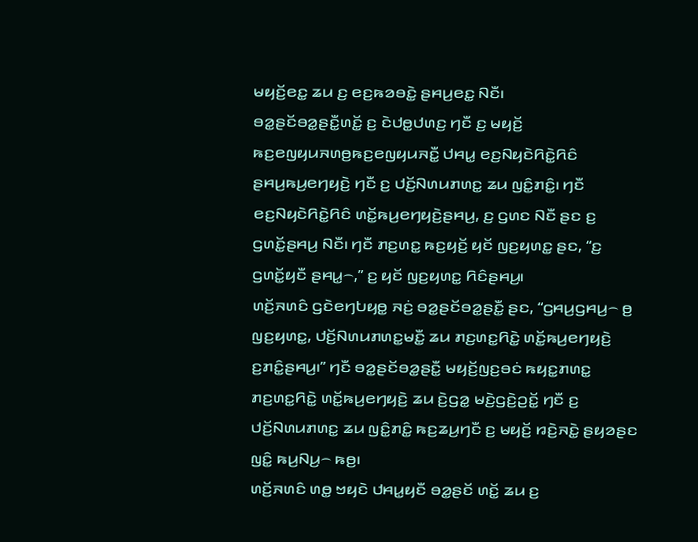ꤗꤟꤢꤩ꤬ꤕꤢ꤭ ꤘꤣ ꤢ꤬ ꤕꤢ꤬ꤒꤤꤋꤢꤧ꤭ ꤔꤌꤣ꤬ꤕꤢ꤭ ꤡꤢꤪ꤯
ꤋꤤ꤭ꤔꤢꤩꤋꤤ꤭ꤔꤢꤪ꤭ꤛꤢꤩ꤭ ꤢ꤬ ꤢꤧꤓꤥ꤭ꤓꤛꤢ꤬ ꤚꤢꤪ ꤢ꤬ ꤗꤟꤢꤩ꤬ ꤒꤢ꤬ꤕꤜꤟꤣꤏꤛꤥ꤬ꤒꤢ꤬ꤕꤜꤟꤣꤏꤢꤪ꤭ ꤓꤌꤣ꤭ ꤕꤢ꤬ꤡꤟꤢꤧꤖꤢꤧ꤭ꤖꤢꤨ ꤔꤌꤣ꤬ꤒꤣ꤬ꤕꤚꤟꤢꤧ꤬ ꤚꤢꤪ ꤢ꤬ ꤓꤢꤩ꤬ꤡꤛꤣꤊꤛꤢ꤭ ꤘꤣ ꤜꤢꤨ꤭ꤊꤢꤨ꤭꤯ ꤚꤢꤪ ꤕꤢ꤬ꤡꤟꤢꤧꤖꤢꤧ꤭ꤖꤢꤨ ꤛꤢꤩ꤭ꤒꤣ꤬ꤕꤚꤟꤢꤧ꤬ꤔꤌꤣ꤬, ꤢ꤬ ꤞꤛꤢ ꤡꤢꤪ ꤔꤢ ꤢ꤬ ꤞꤛꤢꤩ꤭ꤔꤌꤣ꤬ ꤡꤢꤪ꤯ ꤚꤢꤪ ꤊꤢ꤬ꤛꤢ꤭ ꤒꤢ꤬ꤟꤢꤩ꤬ ꤟꤢꤩ ꤜꤢ꤬ꤟꤛꤢ꤭ ꤔꤢ, “ꤢ꤬ ꤞꤛꤢꤩ꤭ꤟꤢꤪ ꤔꤌꤣ꤭꤮,” ꤢ꤬ ꤟꤢꤩ ꤜꤢ꤬ꤟꤛꤢ꤭ ꤖꤢꤨꤔꤌꤣ꤬꤯
ꤛꤢꤩ꤬ꤏꤛꤢꤨ ꤞꤢꤧꤕꤚꤝꤟꤥ꤭ ꤏꤢꤦ꤬ ꤋꤤ꤭ꤔꤢꤩꤋꤤ꤭ꤔꤢꤪ꤭ ꤔꤢ, “ꤞꤌꤣ꤬ꤞꤌꤣ꤬꤮ ꤥ꤬ ꤜꤢ꤬ꤟꤛꤢ꤭, ꤓꤢꤩ꤬ꤡꤛꤣꤊꤛꤢ꤭ꤗꤢꤪ꤭ ꤘꤣ ꤊꤢ꤬ꤛꤢ꤭ꤖꤢꤧ꤭ ꤛꤢꤩ꤭ꤒꤣ꤬ꤕꤚꤟꤢꤧ꤬ ꤢ꤬ꤊꤢꤨ꤭ꤔꤌꤣ꤬꤯” ꤚꤢꤪ ꤋꤤ꤭ꤔꤢꤩꤋꤤ꤭ꤔꤢꤪ꤭ ꤗꤟꤢꤩ꤬ꤜꤢ꤬ꤋꤢꤦ ꤒꤟꤢ꤭ꤊꤛꤢ꤭ ꤊꤢ꤬ꤛꤢ꤭ꤖꤢꤧ꤭ ꤛꤢꤩ꤭ꤒꤣ꤬ꤕꤚꤟꤢꤧ꤬ ꤘꤣ ꤢꤧ꤬ꤞꤤ꤭ ꤗꤢꤧ꤬ꤞꤢꤧ꤬ꤑꤢꤩ꤭ ꤚꤢꤪ ꤢ꤬ ꤓꤢꤩ꤬ꤡꤛꤣꤊꤛꤢ꤭ ꤘꤣ ꤜꤢꤨ꤭ꤊꤢꤨ꤭ ꤒꤢ꤬ꤘꤣ꤬ꤚꤢꤪ ꤢ꤬ ꤗꤟꤢꤩ꤬ ꤙꤢꤧ꤬ꤏꤢꤧ꤭ ꤔꤟꤤꤔꤢ ꤜꤢꤨ꤭ ꤒꤣ꤬ꤡꤣ꤬꤮ ꤒꤥ꤬꤯
ꤛꤢꤩ꤬ꤏꤛꤢꤨ ꤛꤥ꤭ ꤠꤟꤢꤧ ꤓꤌꤣ꤭ꤟꤢꤪ ꤋꤤ꤭ꤔꤢꤩ ꤛꤢꤩ꤭ ꤘꤣ ꤢ꤬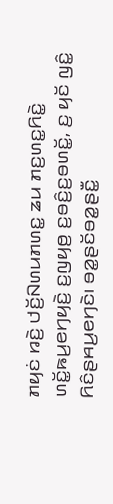ꤊꤟꤢꤦ ꤙꤢꤧ꤬ ꤓꤢꤩ꤬ꤡꤛꤣꤊꤛꤢ꤭ ꤘꤣ ꤊꤢ꤬ꤛꤢ꤭ꤖꤢꤧ꤭ ꤛꤢꤩ꤭ꤒꤣ꤬ꤕꤚꤟꤢꤧ꤬ ꤢ꤬ꤜꤟꤥ꤬ ꤢ꤬ꤋꤢꤨ꤬ꤢ꤬ꤋꤛꤢꤩ꤭, ꤢ꤬ ꤟꤢꤩ ꤜꤢꤨ꤭ ꤖꤢꤨꤔꤌꤣ꤬ꤕꤚꤢꤧ꤯ ꤋꤤ꤭ꤔꤢꤩꤋꤤ꤭ꤔꤢꤪ꤭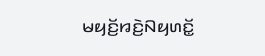ꤗꤟꤢꤩ꤬ꤙꤢꤧ꤬ꤡꤟꤛꤢꤩ꤭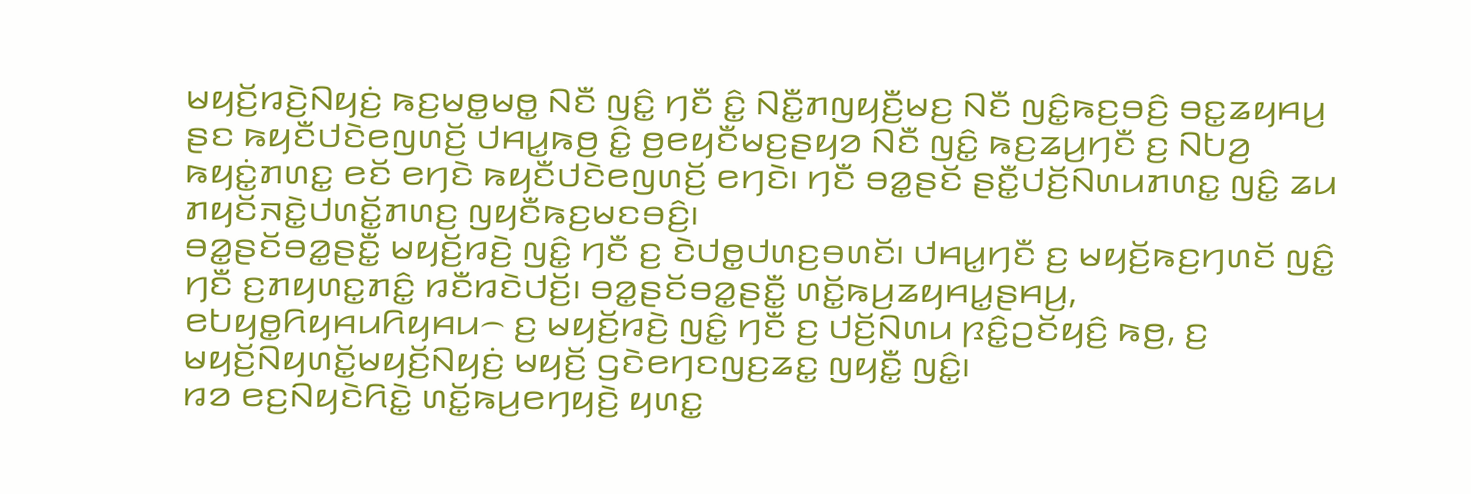ꤗꤟꤢꤩ꤬ꤙꤢꤧ꤬ꤡꤟꤢꤦ꤬ ꤒꤢ꤬ꤗꤥ꤭ꤗꤥ꤭ ꤡꤢꤪ ꤜꤢꤨ꤭ ꤚꤢꤪ ꤢꤨ꤭ ꤡꤢꤪ꤭ꤊꤜꤟꤢꤪ꤬ꤗꤢ꤬ ꤡꤢꤪ ꤜꤢꤨ꤭ꤒꤢ꤬ꤋꤢꤨ꤬ ꤋꤢ꤭ꤘꤟꤌꤣ꤬ ꤔꤢ ꤒꤟꤢꤪꤓꤢꤧꤕꤜꤛꤢꤩ꤬ ꤓꤌꤣ꤭ꤒꤥ꤬ ꤢꤨ꤭ ꤥ꤬ꤕꤟꤢꤪꤗꤢ꤬ꤔꤟꤤ ꤡꤢꤪ ꤜꤢꤨ꤭ ꤒꤢ꤬ꤘꤣ꤬ꤚꤢꤪ ꤢ꤬ ꤡꤝꤤ꤬ ꤒꤟꤢꤦ꤭ꤊꤛꤢ꤭ ꤕꤢꤩ ꤕꤚꤢꤧ ꤒꤟꤢꤪꤓꤢꤧꤕꤜꤛꤢꤩ꤬ ꤕꤚꤢꤧ꤯ ꤚꤢꤪ ꤋꤤ꤭ꤔꤢꤩ ꤔꤢꤪ꤭ꤓꤢꤩ꤬ꤡꤛꤣꤊꤛꤢ꤭ ꤜꤢꤨ꤭ ꤘꤣ ꤊꤟꤢꤩꤏꤢꤧ꤭ꤓꤛꤢꤩ꤭ꤊꤛꤢ꤬ ꤜꤟꤢꤪꤒꤢ꤬ꤗꤢꤋꤢꤨ꤬꤯
ꤋꤤ꤭ꤔꤢꤩꤋꤤ꤭ꤔꤢꤪ꤭ ꤗꤟꤢꤩ꤬ꤙꤢꤧ꤬ ꤜꤢꤨ꤭ ꤚꤢꤪ ꤢ꤬ ꤢꤧꤓꤥ꤭ꤓꤛꤢ꤬ꤋꤛꤢꤩ꤯ ꤓꤌꤣ꤭ꤚꤢꤪ ꤢ꤬ ꤗꤟꤢꤩ꤬ꤒꤢ꤬ꤚꤛꤢꤩ ꤜꤢꤨ꤭ ꤚꤢꤪ ꤢ꤬ꤊꤟꤛꤢ꤭ꤊꤢꤨ꤭ ꤙꤢꤪꤙꤢꤧꤓꤢꤩ꤬꤯ ꤋꤤ꤭ꤔꤢꤩꤋꤤ꤭ꤔꤢꤪ꤭ ꤛꤢꤩ꤭ꤒꤣ꤬ꤘꤟꤌꤣ꤭ꤔꤌꤣ꤬, ꤕꤝꤟꤥ꤭ꤖꤟꤌꤣꤖꤟꤌꤣ꤮ ꤢ꤬ ꤗꤟꤢꤩ꤬ꤙꤢꤧ꤬ ꤜꤢꤨ꤭ ꤚꤢꤪ ꤢ꤬ ꤓꤢꤩ꤬ꤡꤛꤣ ꤐꤢꤨ꤭ꤑꤢꤩꤟꤢꤨ꤬ ꤒꤥ꤬, ꤢ꤬ ꤗꤟꤢꤩ꤬ꤡꤟꤛꤢꤩ꤭ꤗꤟꤢꤩ꤬ꤡꤟꤢꤦ꤬ ꤗꤟꤢꤩ꤬ ꤞꤢꤧꤕꤚꤢꤜꤢ꤬ꤘꤢ꤭ ꤜꤟꤢꤪ꤭ ꤜꤢꤨ꤭꤯
ꤙꤤ ꤕꤢ꤬ꤡꤟꤢꤧꤖꤢꤧ꤭ ꤛꤢꤩ꤭ꤒꤣ꤬ꤕꤚꤟꤢꤧ꤬ ꤟꤛꤢ꤭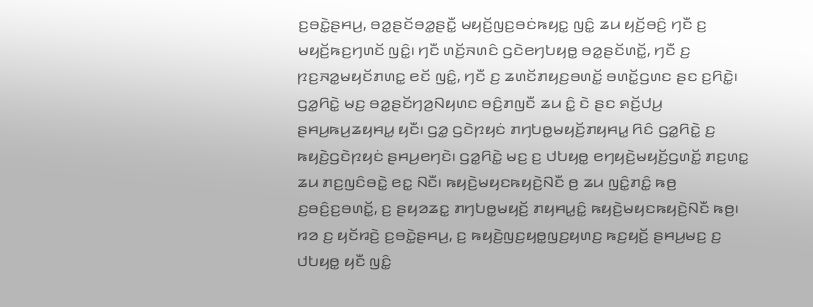ꤢ꤬ꤋꤢꤧ꤭ꤔꤌꤣ꤬, ꤋꤤ꤭ꤔꤢꤩꤋꤤ꤭ꤔꤢꤪ꤭ ꤗꤟꤢꤩ꤬ꤜꤢ꤬ꤋꤢꤦꤒꤟꤢ꤭ ꤜꤢꤨ꤭ ꤘꤣ ꤟꤢꤩ꤬ꤋꤢꤨ꤬ ꤚꤢꤪ ꤢ꤬ ꤗꤟꤢꤩ꤬ꤒꤢ꤬ꤚꤛꤢꤩ ꤜꤢꤨ꤭꤯ ꤚꤢꤪ ꤛꤢꤩ꤬ꤏꤛꤢꤨ ꤞꤢꤧꤕꤚꤝꤟꤥ꤭ ꤋꤤ꤭ꤔꤢꤩꤛꤢꤩ꤭, ꤚꤢꤪ ꤢ꤬ ꤐꤢ꤬ꤏꤤ꤭ꤗꤟꤢꤩꤊꤛꤢ꤭ ꤕꤢꤩ ꤜꤢꤨ꤭, ꤚꤢꤪ ꤢ꤬ ꤘꤛꤢꤩꤊꤟꤢ꤬ꤋꤛꤢꤩ꤭ ꤋꤛꤢꤩ꤭ꤞꤛꤢ ꤔꤢ ꤢ꤬ꤖꤢꤧ꤭꤯
ꤞꤤ꤭ꤖꤢꤧ꤭ ꤗꤢ꤬ ꤋꤤ꤭ꤔꤢꤩꤚꤤ꤬ꤡꤟꤛꤢ ꤋꤢꤨ꤬ꤊꤜꤢꤪ ꤘꤣ ꤢꤨ꤭ ꤢꤧ ꤔꤢ ꤎꤢꤩ꤬ꤓꤣ꤬ ꤔꤌꤣ꤬ꤒꤣ꤬ꤘꤟꤌꤣ꤭ ꤟꤢꤪ꤯ ꤞꤤ꤭ ꤞꤢꤧꤐꤟꤢꤦ ꤊꤚꤝꤥ꤭ꤗꤟꤢꤩ꤬ꤊꤟꤌꤣ꤭ ꤖꤢꤨ ꤞꤤ꤭ꤖꤢꤧ꤭ ꤢ꤬ ꤒꤟꤢꤧ꤬ꤞꤢꤧꤐꤟꤢꤦ ꤔꤌꤣ꤬ꤕꤚꤢꤧ꤯ ꤞꤤ꤭ꤖꤢꤧ꤭ ꤗꤢ꤬ ꤢ꤬ ꤓꤝꤟꤥ꤭ ꤕꤚꤟꤢꤧ꤬ꤗꤟꤢꤩ꤬ꤞꤛꤢꤩ꤭ ꤊꤢ꤬ꤛꤢ꤭ ꤘꤣ ꤊꤢ꤬ꤜꤢꤨꤋꤢꤧ꤭ ꤕꤢ꤭ ꤡꤢꤪ꤯ ꤒꤟꤢꤧ꤬ꤗꤟꤢꤒꤟꤢꤧ꤬ꤡꤢꤪ ꤥ꤬ ꤘꤣ ꤜꤢꤨ꤭ꤊꤢꤨ꤭ ꤒꤥ꤬ ꤢ꤬ꤋꤢꤨ꤬ꤢ꤬ꤋꤛꤢꤩ꤭, ꤢ꤬ ꤔꤟꤤꤘꤢ꤭ ꤊꤚꤝꤥ꤭ꤗꤟꤢꤩ꤬ ꤊꤟꤌꤣ꤭ꤢꤨ꤭ ꤒꤟꤢꤧ꤬ꤗꤟꤢꤒꤟꤢꤧ꤬ꤡꤢꤪ ꤒꤥ꤬꤯ ꤙꤤ ꤢ꤬ ꤟꤢꤩꤙꤢꤧ꤬ ꤢ꤬ꤋꤢꤧ꤭ꤔꤌꤣ꤬, ꤢ꤬ ꤒꤟꤢꤧ꤬ꤜꤢ꤬ꤟꤥ꤭ꤜꤢ꤬ꤟꤛꤢ꤬ ꤒꤢ꤬ꤟꤢꤩ꤬ ꤔꤌꤣ꤬ꤗꤢ꤬ ꤢ꤬ ꤓꤝꤟꤥ꤭ ꤟꤢꤪ ꤜꤢꤨ꤭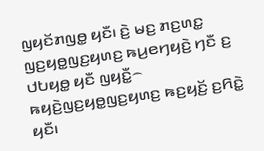ꤜꤟꤢꤩꤊꤜꤥ꤭ ꤟꤢꤪ꤯ ꤢꤧ꤬ ꤗꤢ꤬ ꤊꤢ꤬ꤛꤢ꤭ ꤜꤢ꤬ꤟꤥ꤭ꤜꤢ꤬ꤟꤛꤢ꤬ ꤒꤣ꤬ꤕꤚꤟꤢꤧ꤬ ꤚꤢꤪ ꤢ꤬ ꤓꤝꤟꤥ꤭ ꤟꤢꤪ ꤜꤟꤢꤪ꤭꤮ ꤒꤟꤢꤧ꤬ꤜꤢ꤬ꤟꤥ꤭ꤜꤢ꤬ꤟꤛꤢ꤬ ꤒꤢ꤬ꤟꤢꤩ꤬ ꤢ꤬ꤖꤢꤧ꤭ ꤟꤢꤪ꤯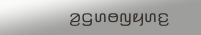ꤤ꤬ꤞꤛꤥꤜꤟꤛꤢ꤬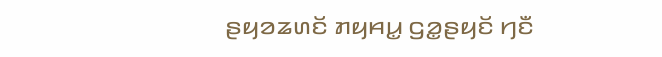ꤔꤟꤤꤘꤛꤢꤩ ꤊꤟꤌꤣ꤭ ꤞꤤ꤭ꤔꤟꤢꤩ ꤚꤢꤪ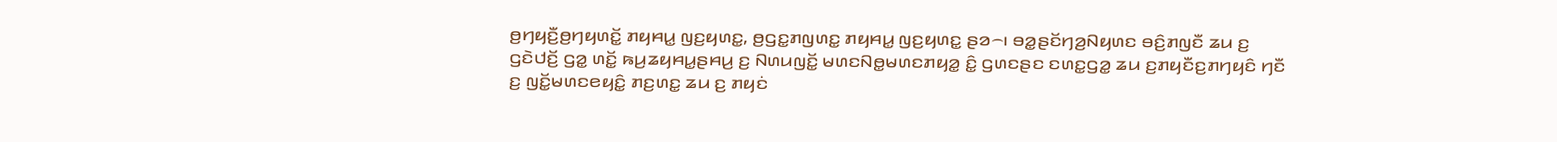ꤥ꤬ꤚꤟꤢꤪ꤬ꤥ꤬ꤚꤟꤛꤢꤩ꤭ ꤊꤟꤌꤣ꤭ ꤜꤢ꤬ꤟꤛꤢ꤭, ꤥ꤬ꤞꤢ꤭ꤊꤜꤛꤢ꤭ ꤊꤟꤌꤣ꤭ ꤜꤢ꤬ꤟꤛꤢ꤭ ꤔꤤ꤮꤯ ꤋꤤ꤭ꤔꤢꤩꤚꤤ꤬ꤡꤟꤛꤢ ꤋꤢꤨ꤬ꤊꤜꤢꤪ ꤘꤣ ꤢ꤬ ꤞꤢꤧꤓꤢꤩ꤬ ꤞꤤ꤭ ꤛꤢꤩ꤭ ꤒꤣ꤬ꤘꤟꤌꤣ꤭ꤔꤌꤣ꤬ ꤢ꤬ ꤡꤛꤣꤜꤢꤩ꤭ ꤗꤛꤢꤡꤥ꤭ꤗꤛꤢꤊꤟꤤ꤭ ꤢꤨ꤭ ꤞꤛꤢꤔꤢ ꤢꤛꤢ꤭ꤞꤤ꤭ ꤘꤣ ꤢ꤬ꤊꤟꤢꤪꤢ꤬ꤊꤚꤟꤢꤨ ꤚꤢꤪ ꤢ꤬ ꤜꤢꤩ꤭ꤗꤛꤢꤕꤟꤢꤨ꤭ ꤊꤢ꤬ꤛꤢ꤭ ꤘꤣ ꤢ꤬ ꤊꤟꤢꤦ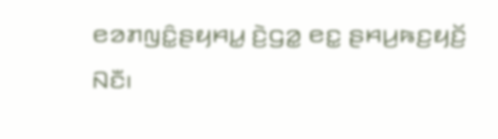ꤕꤤꤊꤜꤢꤨ꤭ꤔꤟꤌꤣ꤭ ꤢꤧ꤬ꤞꤤ꤭ ꤕꤢ꤭ ꤔꤌꤣ꤬ꤒꤢ꤬ꤟꤢꤩ꤬ ꤡꤢꤪ꤯